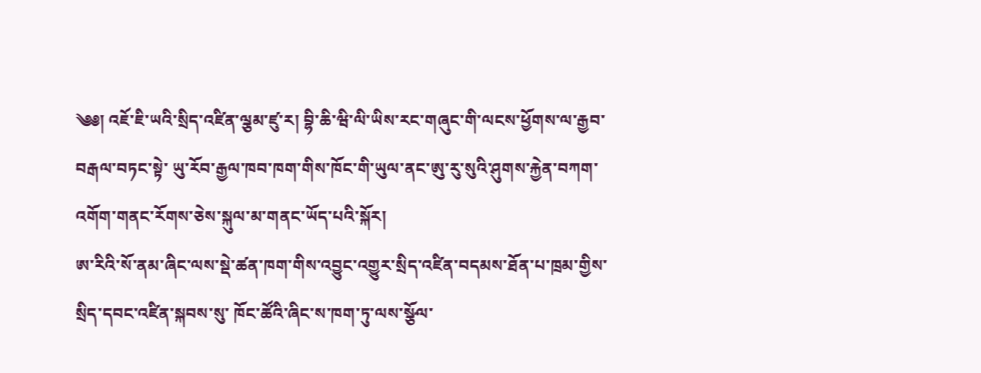༄༅། འཇོ་ཇི་ཡའི་སྲིད་འཛིན་ལྕམ་ཛུ་ར། བྷི་ཆི་ཝི་ལི་ཡིས་རང་གཞུང་གི་ལངས་ཕྱོགས་ལ་རྒྱབ་བརྒལ་བཏང་སྟེ་ ཡུ་རོབ་རྒྱལ་ཁབ་ཁག་གིས་ཁོང་གི་ཡུལ་ནང་ཨུ་རུ་སུའི་ཤུགས་རྐྱེན་བཀག་འགོག་གནང་རོགས་ཅེས་སྐུལ་མ་གནང་ཡོད་པའི་སྐོར།
ཨ་རིའི་སོ་ནམ་ཞིང་ལས་སྡེ་ཚན་ཁག་གིས་འབྱུང་འགྱུར་སྲིད་འཛིན་བདམས་ཐོན་པ་ཁྲམ་གྱིས་སྲིད་དབང་འཛིན་སྐབས་སུ་ ཁོང་ཚོའི་ཞིང་ས་ཁག་ཏུ་ལས་སྩོལ་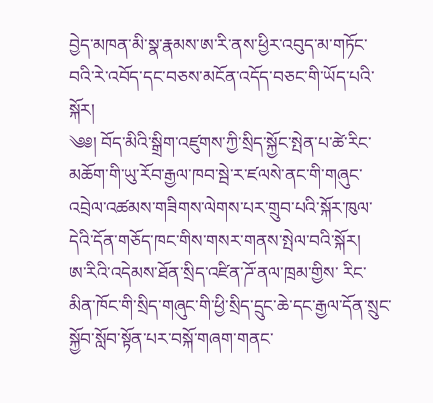བྱེད་མཁན་མི་སྣ་རྣམས་ཨ་རི་ནས་ཕྱིར་འབུད་མ་གཏོང་བའི་རེ་འབོད་དང་བཅས་མངོན་འདོད་བཅང་གི་ཡོད་པའི་སྐོར།
༄༅། བོད་མིའི་སྒྲིག་འཛུགས་ཀྱི་སྲིད་སྐྱོང་སྤེན་པ་ཚེ་རིང་མཆོག་གི་ཡུ་རོབ་རྒྱལ་ཁབ་སྦེ་ར་ཛལསེ་ནང་གི་གཞུང་འབྲེལ་འཚམས་གཟིགས་ལེགས་པར་གྲུབ་པའི་སྐོར་ཁུལ་དེའི་དོན་གཅོད་ཁང་གིས་གསར་གནས་སྤེལ་བའི་སྐོར།
ཨ་རིའི་འདེམས་ཐོན་སྲིད་འཛིན་ཌོ་ནལ་ཁྲམ་གྱིས་ རིང་མིན་ཁོང་གི་སྲིད་གཞུང་གི་ཕྱི་སྲིད་དྲུང་ཆེ་དང་རྒྱལ་དོན་སྲུང་སྐྱོབ་སློབ་སྟོན་པར་བསྐོ་གཞག་གནང་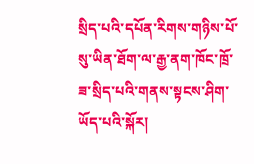སྲིད་པའི་དཔོན་རིགས་གཉིས་པོ་སུ་ཡིན་ཐོག་ལ་རྒྱ་ནག་ཁོང་ཁྲོ་ཟ་སྲིད་པའི་གནས་སྟངས་ཤིག་ཡོད་པའི་སྐོར།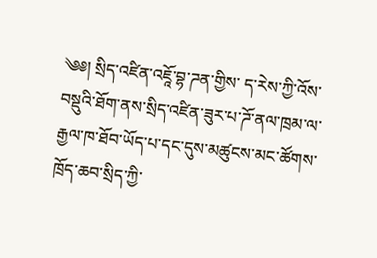༄༅། སྲིད་འཛིན་འཇཱོ་བྷ་ཌན་གྱིས་ ད་རེས་ཀྱི་འོས་བསྡུའི་ཐོག་ནས་སྲིད་འཛིན་ཟུར་པ་ཌོ་ནལ་ཁྲམ་ལ་རྒྱལ་ཁ་ཐོབ་ཡོད་པ་དང་དུས་མཚུངས་མང་ཚོགས་ཁྲོད་ཆབ་སྲིད་ཀྱི་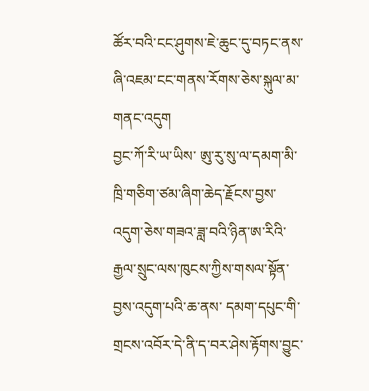ཚོར་བའི་ངང་ཤུགས་ཇེ་ཆུང་དུ་བཏང་ནས་ཞི་འཇམ་ངང་གནས་རོགས་ཅེས་སྐུལ་མ་གནང་འདུག
བྱང་ཀོ་རི་ཡ་ཡིས་ ཨུ་རུ་སུ་ལ་དམག་མི་ཁྲི་གཅིག་ཙམ་ཞིག་ཆེད་རྗོངས་བྱས་འདུག་ཅེས་གཟའ་ཟླ་བའི་ཉིན་ཨ་རིའི་རྒྱལ་སྲུང་ལས་ཁུངས་ཀྱིས་གསལ་སྟོན་བྱས་འདུག་པའི་ཆ་ནས་ དམག་དཔུང་གི་གྲངས་འབོར་དེ་ནི་ད་བར་ཤེས་རྟོགས་བྱུང་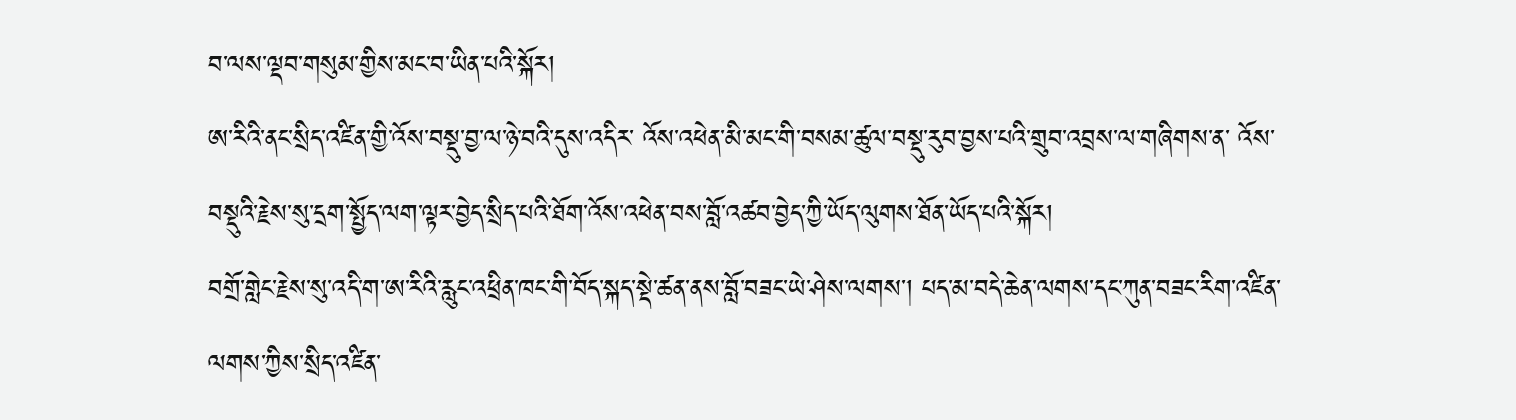བ་ལས་ལྡབ་གསུམ་གྱིས་མང་བ་ཡིན་པའི་སྐོར།
ཨ་རིའི་ནང་སྲིད་འཛིན་གྱི་འོས་བསྡུ་བྱ་ལ་ཉེ་བའི་དུས་འདིར་ འོས་འཕེན་མི་མང་གི་བསམ་ཚུལ་བསྡུ་རུབ་བྱས་པའི་གྲུབ་འབྲས་ལ་གཞིགས་ན་ འོས་བསྡུའི་རྗེས་སུ་དྲག་སྤྱོད་ལག་ལྟར་བྱེད་སྲིད་པའི་ཐོག་འོས་འཕེན་བས་བློ་འཚབ་བྱེད་ཀྱི་ཡོད་ལུགས་ཐོན་ཡོད་པའི་སྐོར།
བགྲོ་གླེང་རྗེས་སུ་འདི་ག་ཨ་རིའི་རླུང་འཕྲིན་ཁང་གི་བོད་སྐད་སྡེ་ཚན་ནས་བློ་བཟང་ཡེ་ཤེས་ལགས་། པད་མ་བདེ་ཆེན་ལགས་དང་ཀུན་བཟང་རིག་འཛིན་ལགས་ཀྱིས་སྲིད་འཛིན་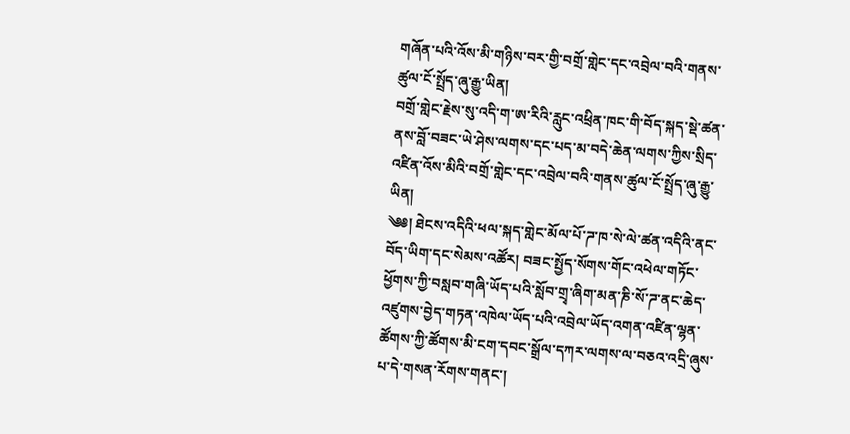གཞོན་པའི་འོས་མི་གཉིས་བར་གྱི་བགྲོ་གླེང་དང་འབྲེལ་བའི་གནས་ཚུལ་ངོ་སྤྲོད་ཞུ་རྒྱུ་ཡིན།
བགྲོ་གླེང་རྗེས་སུ་འདི་ག་ཨ་རིའི་རླུང་འཕྲིན་ཁང་གི་བོད་སྐད་སྡེ་ཚན་ནས་བློ་བཟང་ཡེ་ཤེས་ལགས་དང་པད་མ་བདེ་ཆེན་ལགས་ཀྱིས་སྲིད་འཛིན་འོས་མིའི་བགྲོ་གླེང་དང་འབྲེལ་བའི་གནས་ཚུལ་ངོ་སྤྲོད་ཞུ་རྒྱུ་ཡིན།
༄༅། ཐེངས་འདིའི་ཕལ་སྐད་གླེང་མོལ་པོ་ཌ་ཁ་སེ་ལེ་ཚན་འདིའི་ནང་བོད་ཡིག་དང་སེམས་འཚོར། བཟང་སྤྱོད་སོགས་གོང་འཕེལ་གཏོང་ཕྱོགས་ཀྱི་བསླབ་གཞི་ཡོད་པའི་སློབ་གྲྭ་ཞིག་མན་ཎི་སོ་ཌ་ནང་ཆེད་འཛུགས་བྱེད་གཏན་འཁེལ་ཡོད་པའི་འབྲེལ་ཡོད་འགན་འཛིན་ལྷན་ཚོགས་ཀྱི་ཚོགས་མི་ངག་དབང་སྒྲོལ་དཀར་ལགས་ལ་བཅའ་འདྲི་ཞུས་པ་དེ་གསན་རོགས་གནང་།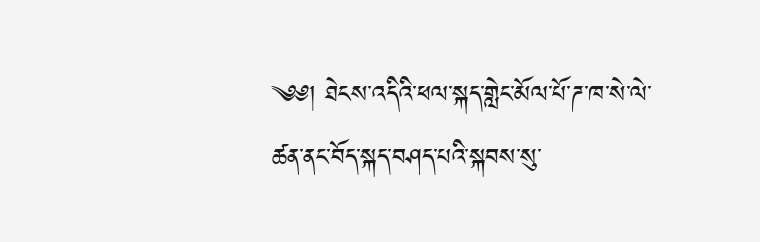༄༅། ཐེངས་འདིའི་ཕལ་སྐད་གླེང་མོལ་པོ་ཌ་ཁ་སེ་ལེ་ཚན་ནང་བོད་སྐད་བཤད་པའི་སྐབས་སུ་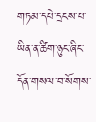གཏམ་དཔེ་དྲངས་པ་ཡིན་ན་ཚིག་ཉུང་ཞིང་དོན་གསལ་བ་སོགས་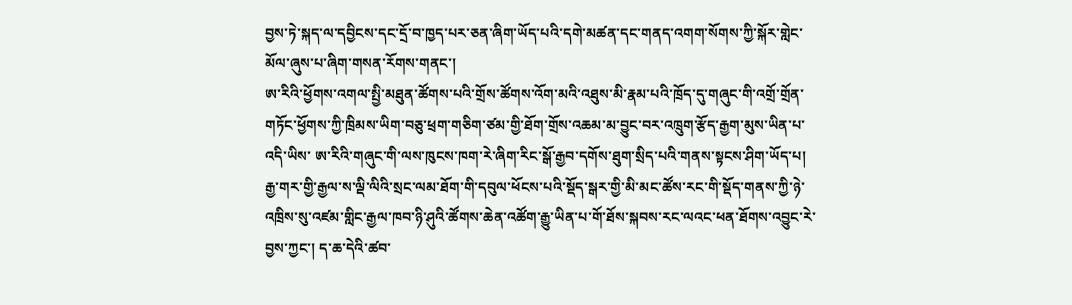བྱས་ཏེ་སྐད་ལ་དབྱིངས་དང་དྲོ་བ་ཁྱད་པར་ཅན་ཞིག་ཡོད་པའི་དགེ་མཚན་དང་གནད་འགག་སོགས་ཀྱི་སྐོར་གླེང་མོལ་ཞུས་པ་ཞིག་གསན་རོགས་གནང་།
ཨ་རིའི་ཕྱོགས་འགལ་སྤྱི་མཐུན་ཚོགས་པའི་གྲོས་ཚོགས་འོག་མའི་འཐུས་མི་རྣམ་པའི་ཁྲོད་དུ་གཞུང་གི་འགྲོ་གྲོན་གཏོང་ཕྱོགས་ཀྱི་ཁྲིམས་ཡིག་བཅུ་ཕྲག་གཅིག་ཙམ་གྱི་ཐོག་གྲོས་འཆམ་མ་བྱུང་བར་འཁྲུག་རྩོད་རྒྱག་མུས་ཡིན་པ་འདི་ཡིས་ ཨ་རིའི་གཞུང་གི་ལས་ཁུངས་ཁག་རེ་ཞིག་རིང་སྒོ་རྒྱབ་དགོས་ཐུག་སྲིད་པའི་གནས་སྟངས་ཤིག་ཡོད་པ།
རྒྱ་གར་གྱི་རྒྱལ་ས་ལྡི་ལིའི་སྲང་ལམ་ཐོག་གི་དབུལ་ཕོངས་པའི་སྡོད་སྒར་གྱི་མི་མང་ཚོས་རང་གི་སྡོད་གནས་ཀྱི་ཉེ་འཁྲིས་སུ་འཛམ་གླིང་རྒྱལ་ཁབ་ཉི་ཤུའི་ཚོགས་ཆེན་འཚོག་རྒྱུ་ཡིན་པ་གོ་ཐོས་སྐབས་རང་ལའང་ཕན་ཐོགས་འབྱུང་རེ་བྱས་ཀྱང་། ད་ཆ་དེའི་ཚབ་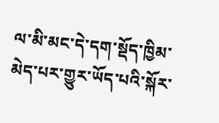ལ་མི་མང་དེ་དག་སྡོད་ཁྱིམ་མེད་པར་གྱུར་ཡོད་པའི་སྐོར་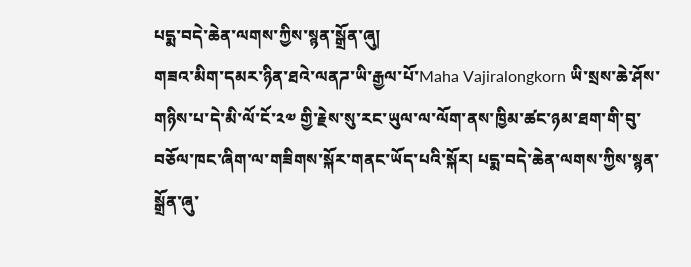པདྨ་བདེ་ཆེན་ལགས་ཀྱིས་སྙན་སྒྲོན་ཞུ།
གཟའ་མིག་དམར་ཉིན་ཐའེ་ལནཌ་ཡི་རྒྱལ་པོ་Maha Vajiralongkorn ཡི་སྲས་ཆེ་ཤོས་གཉིས་པ་དེ་མི་ལོ་ངོ་༢༧ གྱི་རྗེས་སུ་རང་ཡུལ་ལ་ལོག་ནས་ཁྱིམ་ཚང་ཉམ་ཐག་གི་བུ་བཅོལ་ཁང་ཞིག་ལ་གཟིགས་སྐོར་གནང་ཡོད་པའི་སྐོར། པདྨ་བདེ་ཆེན་ལགས་ཀྱིས་སྙན་སྒྲོན་ཞུ་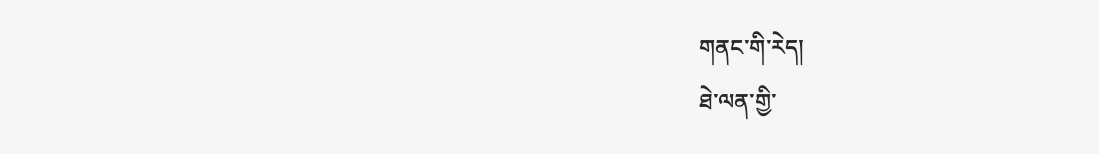གནང་གི་རེད།
ཐེ་ལན་གྱི་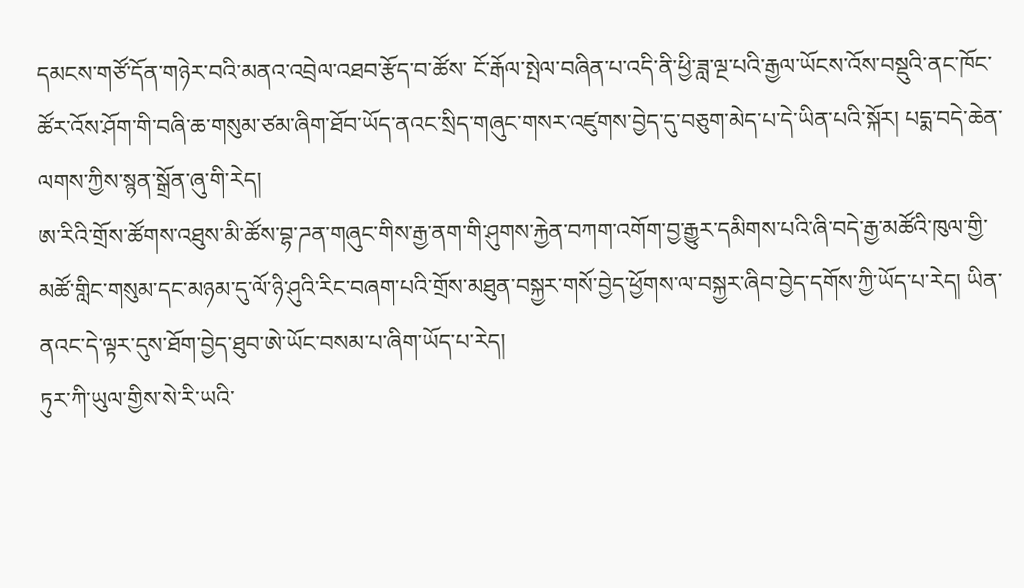དམངས་གཙོ་དོན་གཉེར་བའི་མནའ་འབྲེལ་འཐབ་རྩོད་བ་ཚོས་ ངོ་རྒོལ་སྤེལ་བཞིན་པ་འདི་ནི་ཕྱི་ཟླ་ལྔ་པའི་རྒྱལ་ཡོངས་འོས་བསྡུའི་ནང་ཁོང་ཚོར་འོས་ཤོག་གི་བཞི་ཆ་གསུམ་ཙམ་ཞིག་ཐོབ་ཡོད་ནའང་སྲིད་གཞུང་གསར་འཛུགས་བྱེད་དུ་བཅུག་མེད་པ་དེ་ཡིན་པའི་སྐོར། པདྨ་བདེ་ཆེན་ལགས་ཀྱིས་སྙན་སྒྲོན་ཞུ་གི་རེད།
ཨ་རིའི་གྲོས་ཚོགས་འཐུས་མི་ཚོས་བྷ་ཌན་གཞུང་གིས་རྒྱ་ནག་གི་ཤུགས་རྐྱེན་བཀག་འགོག་བྱ་རྒྱུར་དམིགས་པའི་ཞི་བདེ་རྒྱ་མཚོའི་ཁུལ་གྱི་མཚོ་གླིང་གསུམ་དང་མཉམ་དུ་ལོ་ཉི་ཤུའི་རིང་བཞག་པའི་གྲོས་མཐུན་བསྐྱར་གསོ་བྱེད་ཕྱོགས་ལ་བསྐྱར་ཞིབ་བྱེད་དགོས་ཀྱི་ཡོད་པ་རེད། ཡིན་ནའང་དེ་ལྟར་དུས་ཐོག་བྱེད་ཐུབ་ཨེ་ཡོང་བསམ་པ་ཞིག་ཡོད་པ་རེད།
ཏུར་ཀི་ཡུལ་གྱིས་སེ་རི་ཡའི་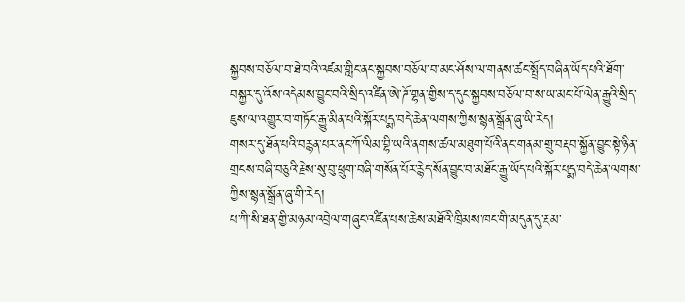སྐྱབས་བཅོལ་བ་ཐེ་བའི་འཛམ་གླིང་ནང་སྐྱབས་བཅོལ་བ་མང་ཤོས་ལ་གནས་ཚང་སྤྲོད་བཞིན་ཡོད་པའི་ཐོག་བསྐྱར་དུ་འོས་འདེམས་བྱུང་བའི་སྲིད་འཛིན་ཨེ་ཌོ་གྷན་གྱིས་ད་དུང་སྐྱབས་བཅོལ་བ་ས་ཡ་མང་པོ་ལེན་རྒྱུའི་སྲིད་ཇུས་ལ་འགྱུར་བ་གཏོང་རྒྱུ་མིན་པའི་སྐོར་པདྨ་བདེ་ཆེན་ལགས་ཀྱིས་སྙན་སྒྲོན་ཞུ་ཡི་རེད།
གསར་དུ་ཐོན་པའི་བརྙན་པར་ནང་ཀོ་ལིམ་བྷི་ཡའི་ནགས་ཚལ་མཐུག་པོའི་ནང་གནམ་གྲུ་བརྡབ་སྐྱོན་བྱུང་སྟེ་ཉིན་གྲངས་བཞི་བཅུའི་རྗེས་སུ་བུ་ཕྲུག་བཞི་གསོན་པོར་རྙེད་སོན་བྱུང་བ་མཐོང་རྒྱུ་ཡོད་པའི་སྐོར་པདྨ་བདེ་ཆེན་ལགས་ཀྱིས་སྙན་སྒྲོན་ཞུ་གི་རེད།
པ་ཀི་སི་ཐན་གྱི་མཉམ་འབྲེལ་གཞུང་འཛིན་པས་ཆེས་མཐོའི་ཁྲིམས་ཁང་གི་མདུན་དུ་རྔམ་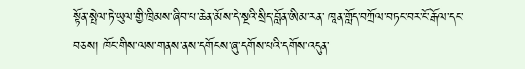སྟོན་སྤེལ་ཏེ་ཡུལ་གྱི་ཁྲིམས་ཞིབ་པ་ཆེན་མོས་དེ་སྔའི་སྲིད་བློན་ཨིམ་རན་ ཁཱན་གློད་བཀྲོལ་བཏང་བར་ངོ་རྒོལ་དང་བཅས། ཁོང་གིས་ལས་གནས་ནས་དགོངས་ཞུ་དགོས་པའི་དགོས་འདུན་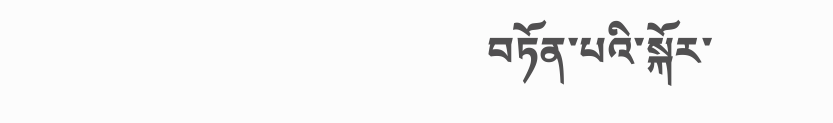བཏོན་པའི་སྐོར་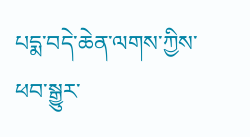པདྨ་བདེ་ཆེན་ལགས་ཀྱིས་ཕབ་སྒྱུར་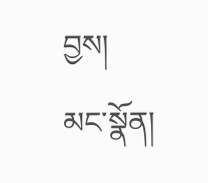བྱས།
མང་སྣོན།